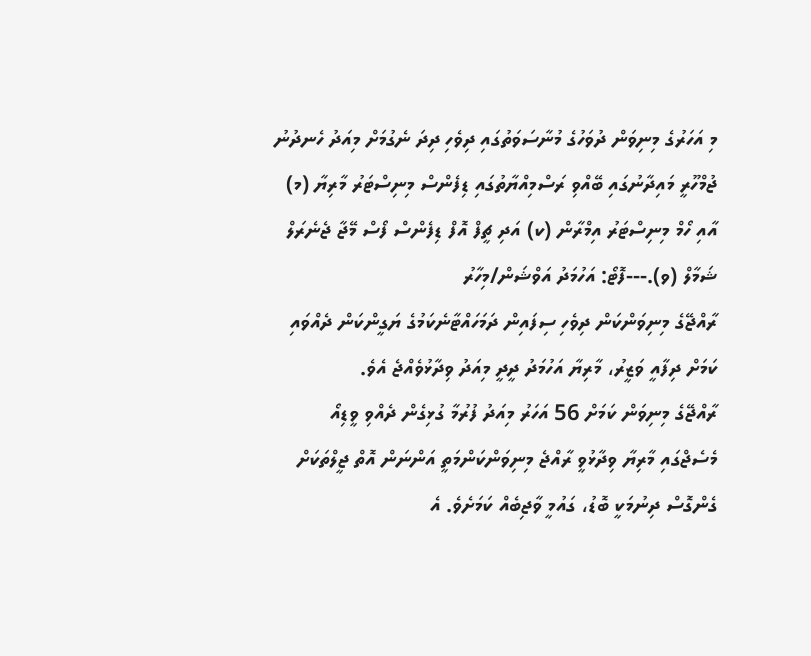މި އަހަރުގެ މިނިވަން ދުވަހުގެ މުނާސަވަތުގައި ދިވެހި ދިދަ ނެގުމަށް މިއަދު ހެނދުނު ޖުމްހޫރީ މައިދާނުގައި ބޭއްވި ރަސްމިއްޔާތުގައި ޑިފެންސް މިނިސްޓަރު މާރިޔާ (މ) އާއި ހޯމް މިނިސްޓަރު އިމްރާން (ކ) އަދި ޗީފް އޮފް ޑިފެންސް ފޯސް މޭޖާ ޖެނެރަލް ޝަމާލް (ވ).---ފޮޓޯ: އަހުމަދު އަވްޝަން/މިހާރު
ރާއްޖޭގެ މިނިވަންކަން ދިވެހި ސިފައިން ދަމަހައްޓާނެކަމުގެ ޔަގީންކަން ދެއްވައި ކަމަށް ދިފާއީ ވަޒީރު، މާރިޔާ އަހުމަދު ދީދީ މިއަދު ވިދާޅުވެއްޖެ އެވެ.
ރާއްޖޭގެ މިނިވަން ކަމަށް 56 އަހަރު މިއަދު ފުރުމާ ގުޅިގެން ދެއްވި ވީޑިއޯ މެސެޖްގައި މާރިޔާ ވިދާޅުވީ ރާއްޖެ މިނިވަންކަންމަތީ އަންނަން އޮތް ޖީލްތަކަށް ގެންގޮސް ދިނުމަކީ ބޮޑު، ގައުމީ ވާޖިބެއް ކަމަށެވެ. އެ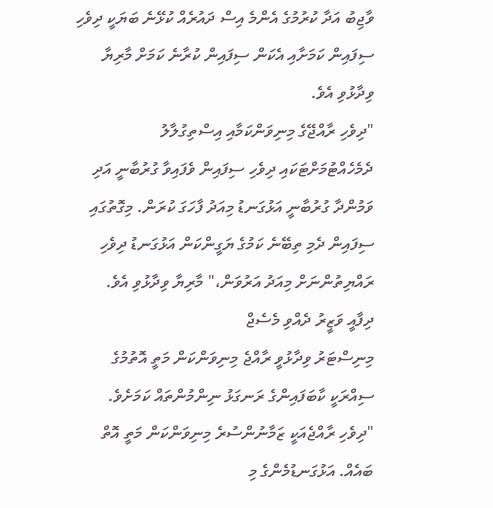ވާޖިބު އަދާ ކުރުމުގެ އެންމެ އިސް ދައުރެއް ކުޅޭނެ ބަޔަކީ ދިވެހި ސިފައިން ކަމަށާއި އެކަން ސިފައިން ކުރާނެ ކަމަށް މާރިޔާ ވިދާޅުވި އެވެ.
"ދިވެހި ރާއްޖޭގެ މިނިވަންކަމާއި އިސްތިގުލާލު ދެމެހެއްޓުމަށްޓަކައި ދިވެހި ސިފައިން ވެފައިވާ ގުރުބާނީ އަދި ވަމުންދާ ގުރުބާނީ އަޅުގަނޑު މިއަދު ފާހަގަ ކުރަން. މިގޮތުގައި ސިފައިން ދެމި ތިބޭނެ ކަމުގެ ޔަގީންކަން އަޅުގަނޑު ދިވެހި ރައްޔިތުންނަށް މިއަދު އަރުވަން،" މާރިޔާ ވިދާޅުވި އެވެ.
ދިފާއީ ވަޒީރު ދެއްވި މެސެޖް
މިނިސްޓަރު ވިދާޅުވީ ރާއްޖެ މިނިވަންކަން މަތީ އޮތުމުގެ ސިއްރަކީ ކާބަފައިންގެ ރަނގަޅު ނިންމުންތައް ކަމަށެވެ.
"ދިވެހި ރާއްޖެއަކީ ޒަމާނުންސުރެ މިނިވަންކަން މަތީ އޮތް ބައެއް. އަޅުގަނޑުމެންގެ މި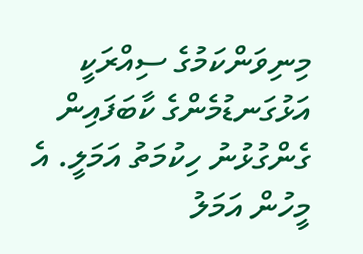މިނިވަންކަމުގެ ސިއްރަކީ އަޅުގަނޑުމެންގެ ކާބަފައިން ގެންގުޅުނު ހިކުމަތު އަމަލީ. އެ މީހުން އަމަލު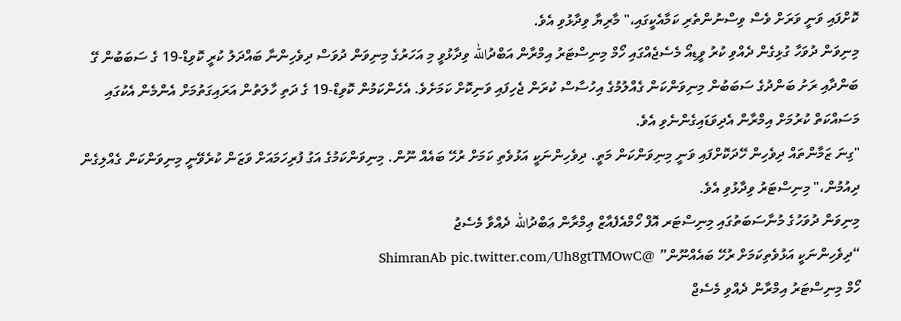ކޮށްފައި ވަނީ ވަރަށް ވެސް ވިސްނުންތެރި ކަމާއެކީގައި،" މާރިޔާ ވިދާޅުވި އެވެ.
މިނިވަން ދުވަހާ ގުޅިގެން ދެއްވި ކުރު ވީޑިއޯ މެސެޖެއްގައި ހޯމް މިނިސްޓަރު އިމްރާން އަބްދުالله ވިދާޅުވީ މި އަހަރުގެ މިނިވަން ދުވަސް ދިވެހިންނާ ބައްދަލު ކުރީ ކޮވިޑް-19 ގެ ސަބަބުން ގޭ ބަންދާއި ރަށު ބަންދުގެ ސަބަބުން މިނިވަންކަން ގެއްލުމުގެ އިހުސާސް ކުރަން ޖެހިފައި ވަނިކޮށް ކަމަށެވެ. އެހެންކަމުން ކޮވިޑް-19 ގެ ދަތި ހާލަތުން އަރައިގަތުމަށް އެންމެން އެކުގައި މަސައްކަތް ކުރުމަށް އިމްރާން އެދިވަޑައިގެންނެވި އެވެ.
"ގިނަ ޒަމާންތައް ދިވެހިން ހޭދަކޮށްފައި ވަނީ މިނިވަންކަން މަތީ. ދިވެހިންނަކީ އަޅުވެތި ކަމަށް ރުހޭ ބައެއް ނޫން. މިނިވަންކަމުގެ އަގު ފުރިހަމައަށް ވަޒަން ކުރެވޭނީ މިނިވަންކަން ގެއްލިގެން ދިއުމުން،" މިނިސްޓަރު ވިދާޅުވި އެވެ.
މިނިވަން ދުވަހުގެ މުނާސަބަތުގައި މިނިސްޓަރ އޮފް ހޯމްއެފެއާޒް ޢިމްރާން ޢަބްދުالله ދެއްވާ މެސެޖު
“ދިވެހިންނަކީ އަޅުވެތިކަމަށް ރުހޭ ބައެއްނޫން” @ShimranAb pic.twitter.com/Uh8gtTMOwC
ހޯމް މިނިސްޓަރު އިމްރާން ދެއްވި މެސެޖް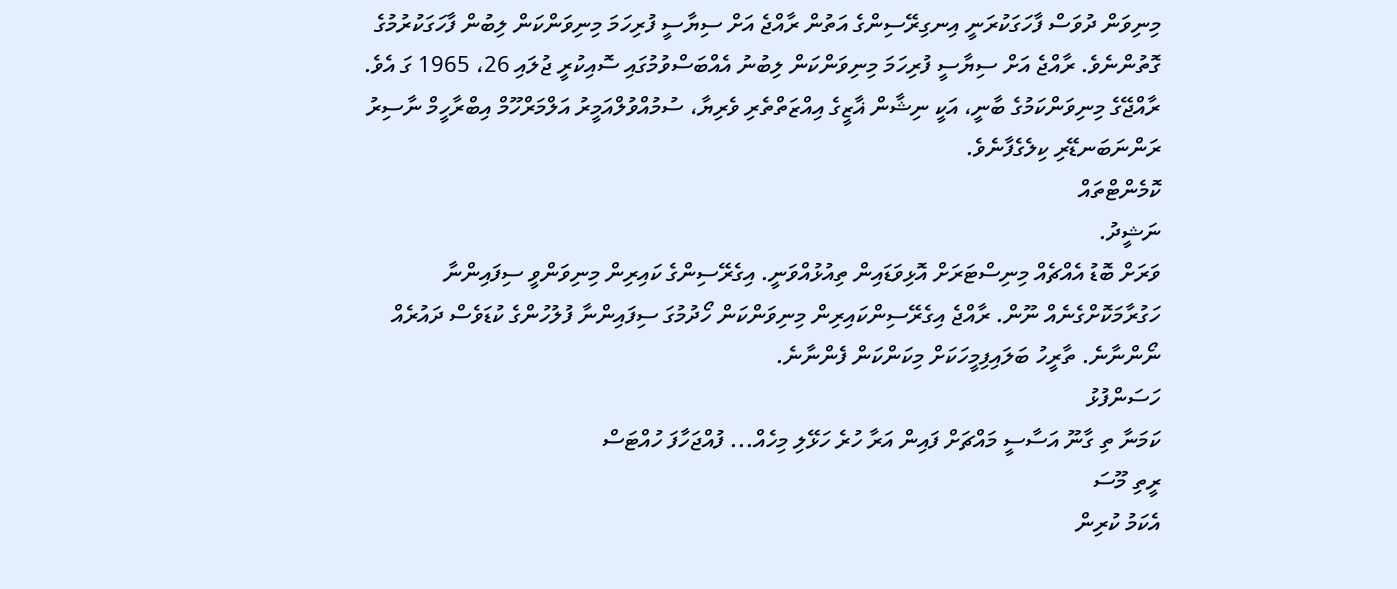މިނިވަން ދުވަސް ފާހަގަކުރަނީ އިނގިރޭސިންގެ އަތުން ރާއްޖެ އަށް ސިޔާސީ ފުރިހަމަ މިނިވަންކަން ލިބުން ފާހަގަކުރުމުގެ ގޮތުންނެވެ. ރާއްޖެ އަށް ސިޔާސީ ފުރިހަމަ މިނިވަންކަން ލިބުނު އެއްބަސްވުމުގައި ސޮއިކުރީ ޖުލައި 26، 1965 ގަ އެވެ. ރާއްޖޭގެ މިނިވަންކަމުގެ ބާނީ، އަކީ ނިޝާން ޣާޒީގެ އިއްޒަތްތެރި ވެރިޔާ، ސުމުއްވުލްއަމީރު އަލްމަރްހޫމް އިބްރާހީމް ނާސިރު ރަންނަބަނޑޭރި ކިލެގެފާނެވެ.
ކޮމެންޓްތައް
ނަޝީދު.
ވަރަށް ބޮޑު އެއްޗެއް މިނިސްޓަރަށް އޮޅިވަޑައިން ތިއުޅުއްވަނީ. އިގެރޭސިންގެ ކައިރިން މިނިވަންވީ ސިފައިންނާ ހަގުރާމަކޮށްގެނެއް ނޫން. ރާއްޖެ އިގެރޭސިންކައިރިން މިނިވަންކަން ހޯދުމުގަ ސިފައިންނާ ފުލުހުންގެ ކުޑަވެސް ދައުރެއް ނޯންނާނެ. ތާރީހު ބަލައިފިމީހަކަށް މިކަންކަން ފެންނާނެ.
ހަސަންފުޅު
ކަމަނާ ތި ގާނޫ އަސާސީ މައްޗަށް ފައިން އަރާ ހުރެ ހަޅޭލި މިހެއް... ފުއްޖަހާފަ ހުއްޓަސް
ރީތި މޫސަ
އެކަމު ކުރިން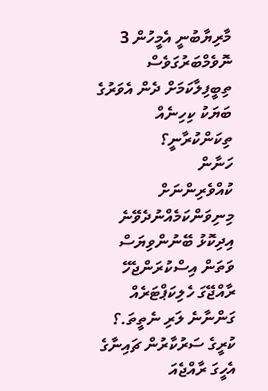މާރިޔާބުނީ އެމީހުން 3 ނޮވެމްބަރުގަވެސް ތިބީފިލާކަމަށް ދެން އެވަރުގެ ބަޔަކު ކިހިނެއް ތިކަންކުރާނީ؟
ހަނާން
ކުއްވެރިންނަށް މިނިވަންކަމެއްނުދެވޭނެ އިދިކޮޅު ބޭނުންވިޔަސް
ވަތަން އިސްކުރަންޖެހޭ
ރާއްޖޭގަ ހެލިކަޕްޓަރެއް ގަންނާނެ ލަރި ނެތީތަ.؟ ކުރީގެ ސަރުކާރުން ޗައިނާގެ އެހީގަ ރާއްޖެއަ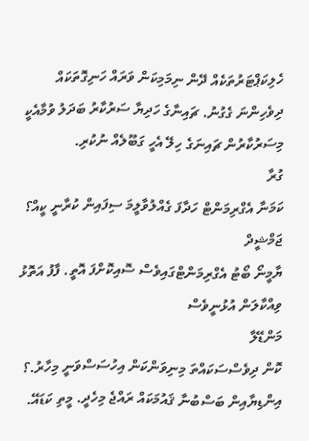ހެލިކަޕްޓަރުތަކެއް ދޭން ނިމަމިކަން ވަރައް ހަނިގޮތަކައް ދިވެހިންނަ ގެގުނު. ޗައިނާގެ ހަދިޔާ ސަރުކާރު ބަދަލު ވުމާއެކީ މިސަރުކާރުން ޗައިނަގެ ހިލޭ އެހީ ގަބޫލެއް ނުކުރި.
ގުރާ
ކަމަނާ އެގްރިމަންޓް ހަދާފަ ގެއްލުވާލީމަ ސިފައިން ކުރާނީ ކީއް؟
ޖަމްޝީދް
ޔާމީނޯ ބޯޓު އެގްރިމަންޓްގައިވެސް ސޮއިކޮށްފަ އޮތީ. ފާފު އަތޮޅު ވިއްކާލަން އުޅުނީވެސް
މަންޑޭލާ
ކޮން ދިވެސްސަކައްތަ މިނިވަންކަން އިހުސަސްވަނީ މިހާރު.؟ އިންޑިޔާއިން ބަސްބުނާ ޤައުމަކައް ރައްޖެ މިހެދީ. މީތި ކަޑައޭ.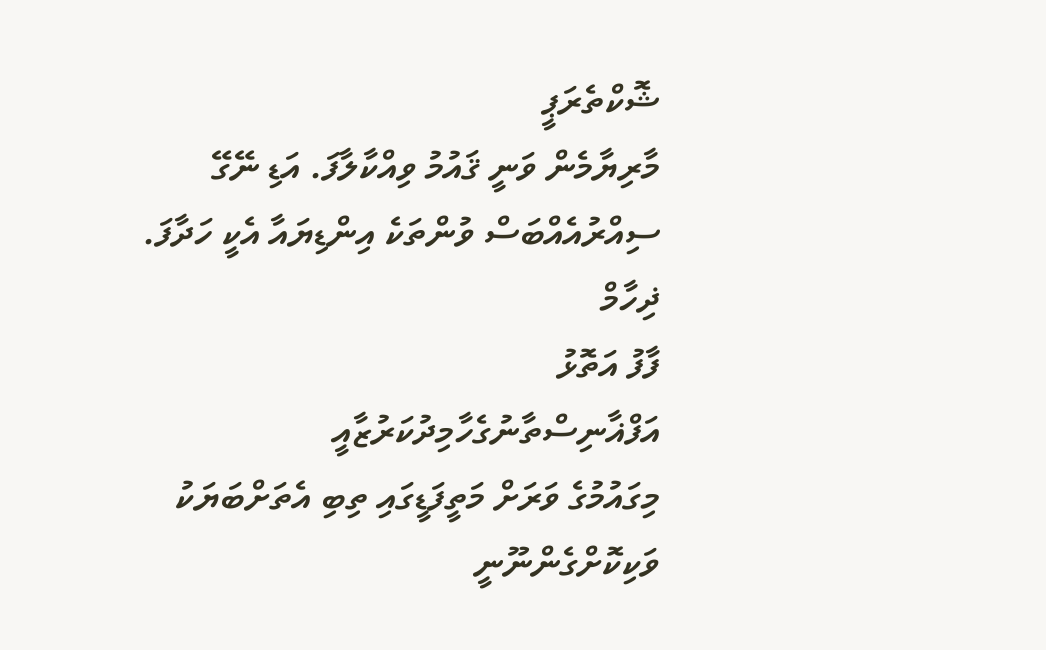ޝޮކްތެރަޕީ
މާރިޔާމެން ވަނީ ޤައުމު ވިއްކާލާފަ. އަޑި ނޭގޭ ސިއްރުއެއްބަސް ވުންތަކެ އިންޑިޔައާ އެކީ ހަދާފަ.
ޛިހާމް
ފާފު އަތޮޅު
އަފްޣާނިސްތާނުގެހާމިދުކަރުޒާއީ
މިގައުމުގެ ވަރަށް މަތީފަޑީގައި ތިބި އެތަށްބަޔަކު ވަކިކޮށްގެންނޫނީ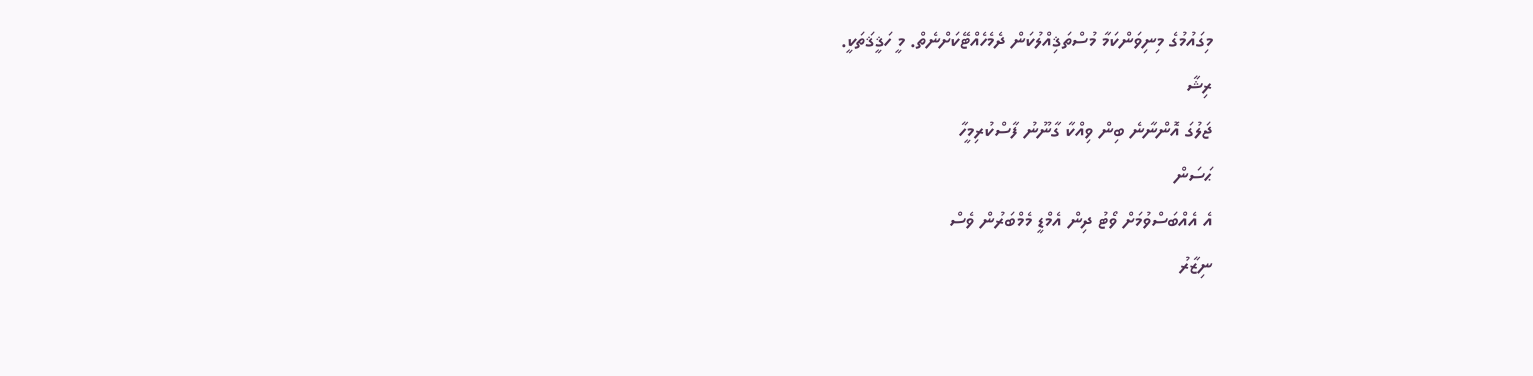މިގައުމުގެ މިނިވަންކަމާ މުސްތަޤިއްލުކަން ދެމެހެއްޓޭކަށްނެތް. މީ ހަޤީޤަތަކީ.
ރިޝާ
ޖަލުގަ އޮންނާނެ ބިން ވިއްކާ ގާނޫނު ފާސްކުރިމީހާ
ޙަސަން
އެ އެއްބަސްވުމަށް ވޯޓު ދިން އެމްޑީ މެމްބަރުން ވެސް
ނިޒާރު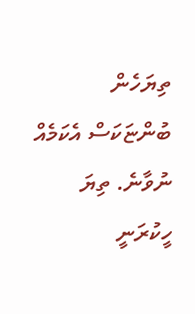ތިޔަހެން ބުންޏަކަސް އެކަމެއް ނުވާނެ. ތިޔަ ހީކުރަނީ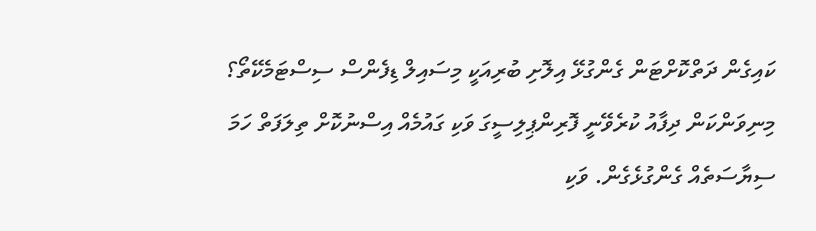ކައިގެން ދަތްކޮށްޓަން ގެންގުޅޭ އިލޮށި ބުރިއަކީ މިސައިލް ޑިފެންސް ސިސްޓަމެކޭތޯ؟ މިނިވަންކަން ދިފާއު ކުރެވޭނީ ފޮރިންޕިލިސީގަ ވަކި ގައުމެއް އިސްނުކޮށް ތިލަފަތް ހަމަ ސިޔާސަތެއް ގެންގުޅެގެން. ވަކި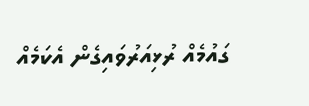ގައުމެއް ރުޅިއަރުވައިގެން އެކަމެއް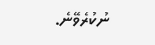ނުކުރެވޭނެ.